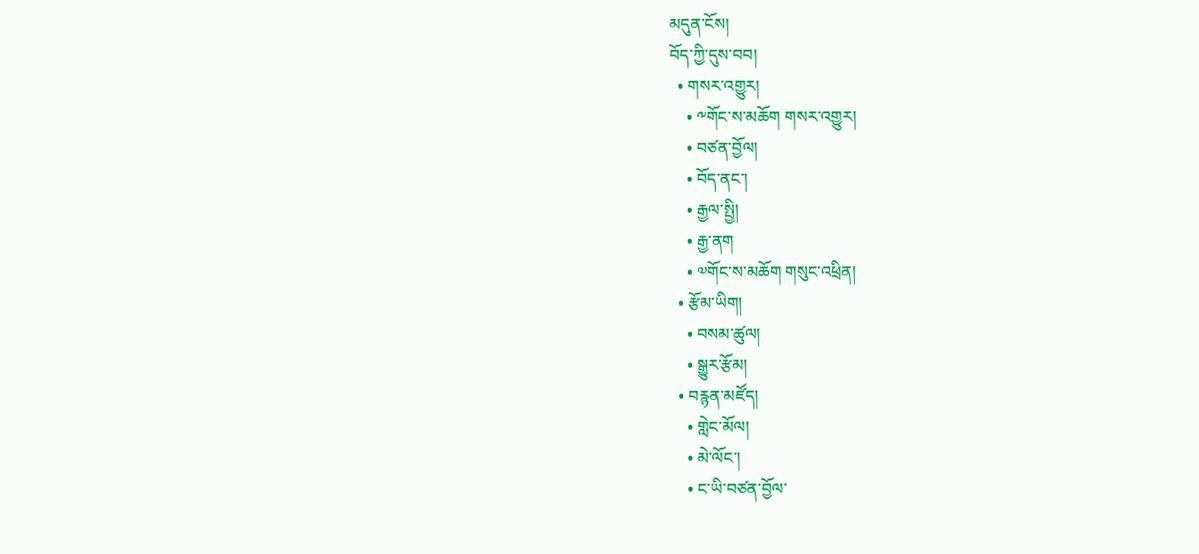མདུན་ངོས།
བོད་ཀྱི་དུས་བབ།
  • གསར་འགྱུར།
    • ༸གོང་ས་མཆོག གསར་འགྱུར།
    • བཙན་བྱོལ།
    • བོད་ནང་།
    • རྒྱལ་སྤྱི།
    • རྒྱ་ནག
    • ༧གོང་ས་མཆོག གསུང་འཕྲིན།
  • རྩོམ་ཡིག།
    • བསམ་ཚུལ།
    • སྒྱུར་རྩོམ།
  • བརྙན་མཛོད།
    • གླེང་མོལ།
    • མེ་ལོང་།
    • ང་ཡི་བཙན་བྱོལ་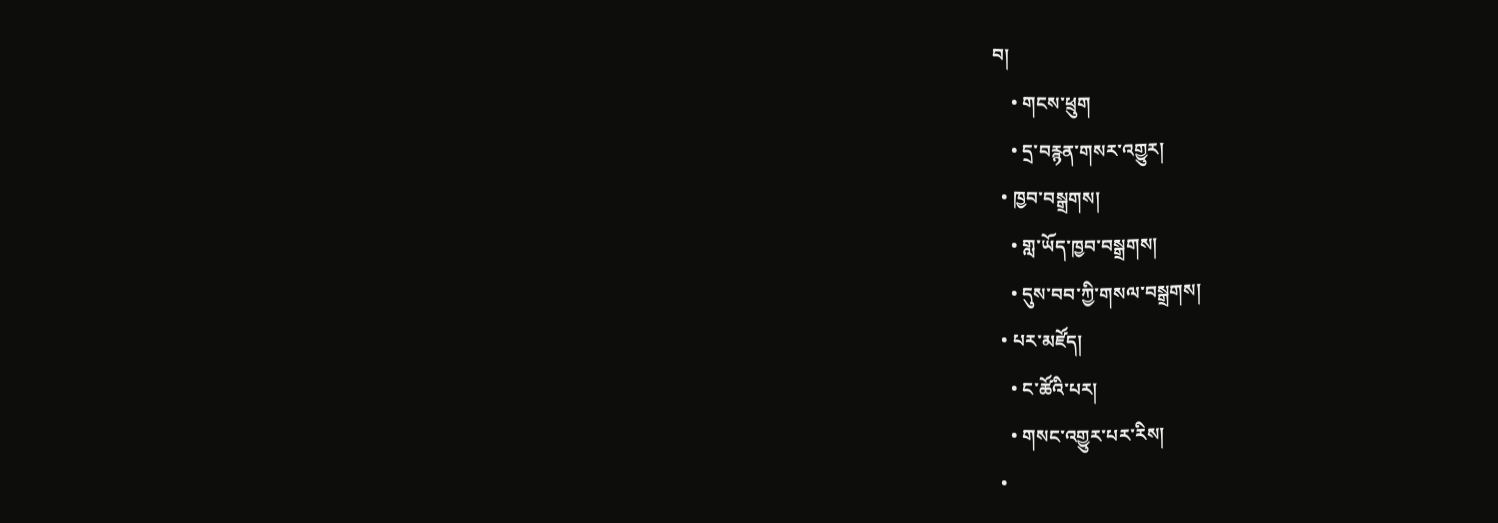བ།
    • གངས་ཕྲུག
    • དྲ་བརྙན་གསར་འགྱུར།
  • ཁྱབ་བསྒྲགས།
    • གླ་ཡོད་ཁྱབ་བསྒྲགས།
    • དུས་བབ་ཀྱི་གསལ་བསྒྲགས།
  • པར་མཛོད།
    • ང་ཚོའི་པར།
    • གསང་འགྱུར་པར་རིས།
  •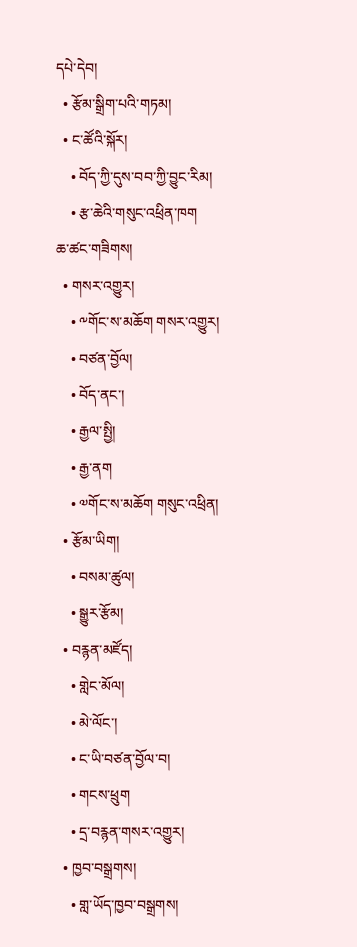དཔེ་དེབ།
  • རྩོམ་སྒྲིག་པའི་གཏམ།
  • ང་ཚོའི་སྐོར།
    • བོད་ཀྱི་དུས་བབ་ཀྱི་བྱུང་རིམ།
    • རྩ་ཆེའི་གསུང་འཕྲིན་ཁག
ཆ་ཚང་གཟིགས།
  • གསར་འགྱུར།
    • ༸གོང་ས་མཆོག གསར་འགྱུར།
    • བཙན་བྱོལ།
    • བོད་ནང་།
    • རྒྱལ་སྤྱི།
    • རྒྱ་ནག
    • ༧གོང་ས་མཆོག གསུང་འཕྲིན།
  • རྩོམ་ཡིག།
    • བསམ་ཚུལ།
    • སྒྱུར་རྩོམ།
  • བརྙན་མཛོད།
    • གླེང་མོལ།
    • མེ་ལོང་།
    • ང་ཡི་བཙན་བྱོལ་བ།
    • གངས་ཕྲུག
    • དྲ་བརྙན་གསར་འགྱུར།
  • ཁྱབ་བསྒྲགས།
    • གླ་ཡོད་ཁྱབ་བསྒྲགས།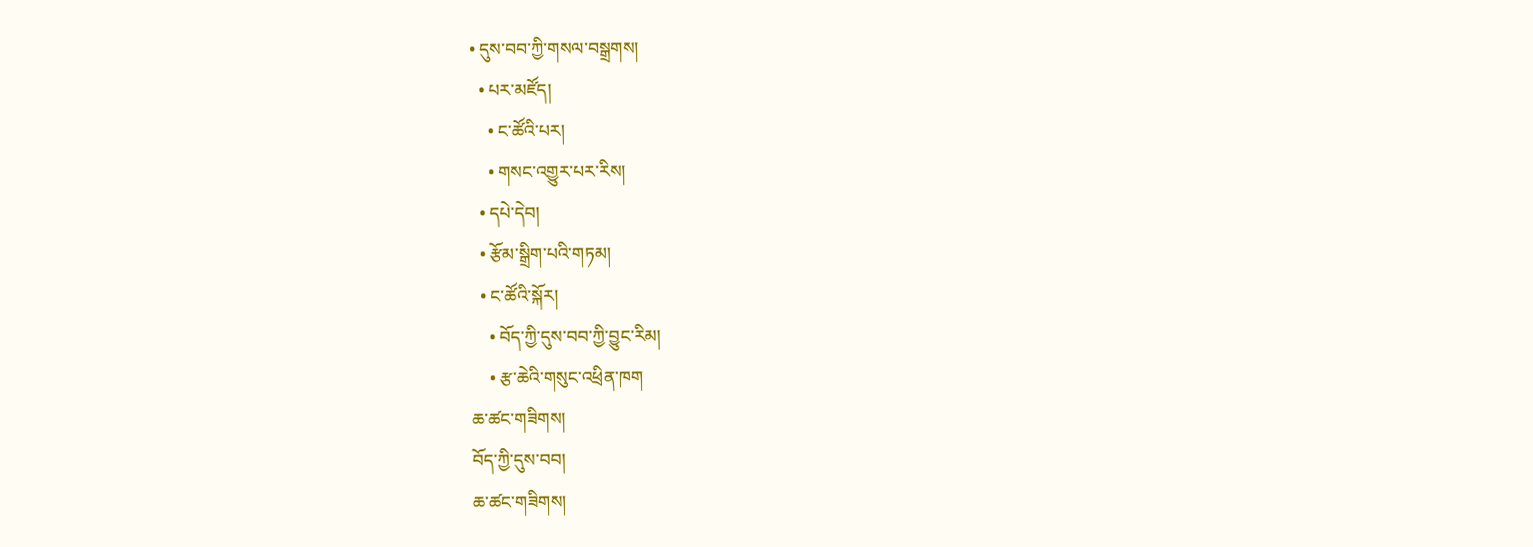• དུས་བབ་ཀྱི་གསལ་བསྒྲགས།
  • པར་མཛོད།
    • ང་ཚོའི་པར།
    • གསང་འགྱུར་པར་རིས།
  • དཔེ་དེབ།
  • རྩོམ་སྒྲིག་པའི་གཏམ།
  • ང་ཚོའི་སྐོར།
    • བོད་ཀྱི་དུས་བབ་ཀྱི་བྱུང་རིམ།
    • རྩ་ཆེའི་གསུང་འཕྲིན་ཁག
ཆ་ཚང་གཟིགས།
བོད་ཀྱི་དུས་བབ།
ཆ་ཚང་གཟིགས།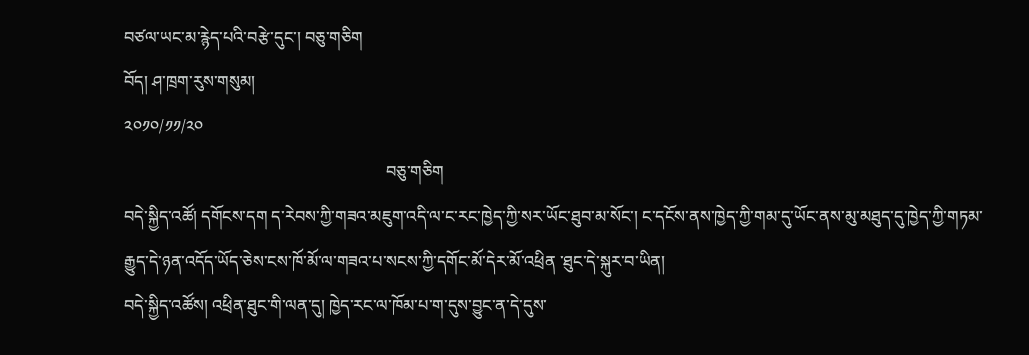བཙལ་ཡང་མ་རྙེད་པའི་བརྩེ་དུང་། བཅུ་གཅིག
བོད། ཤ་ཁྲག་རུས་གསུམ།
༢༠༡༠/༡༡/༢༠
                                                               བཅུ་གཅིག
བདེ་སྐྱིད་འཚོ། དགོངས་དག ད་རེབས་ཀྱི་གཟའ་མཇུག་འདི་ལ་ང་རང་ཁྱེད་ཀྱི་སར་ཡོང་ཐུབ་མ་སོང་། ང་དངོས་ནས་ཁྱེད་ཀྱི་གམ་དུ་ཡོང་ནས་མུ་མཐུད་དུ་ཁྱེད་ཀྱི་གཏམ་རྒྱུད་དེ་ཉན་འདོད་ཡོད་ཅེས་ངས་ཁོ་མོ་ལ་གཟའ་པ་སངས་ཀྱི་དགོང་མོ་དེར་མོ་འཕྲིན ་ཐུང་དེ་སྐུར་བ་ཡིན།
བདེ་སྐྱིད་འཚོས། འཕྲིན་ཐུང་གི་ལན་དུ། ཁྱེད་རང་ལ་ཁོམ་པ་ག་དུས་བྱུང་ན་དེ་དུས་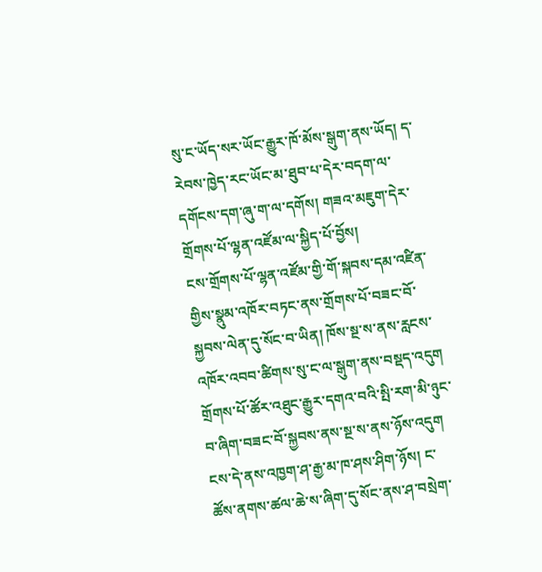སུ་ང་ཡོད་སར་ཡོང་རྒྱུར་ཁོ་མོས་སྒུག་ནས་ཡོད། ད་རེབས་ཁྱེད་རང་ཡོང་མ་ཐུབ་པ་དེར་བདག་ལ་དགོངས་དག་ཞུ་ག་ལ་དགོས། གཟའ་མཇུག་དེར་གྲོགས་པོ་ལྷན་འཛོམ་ལ་སྐྱིད་པོ་བྱོས།
ངས་གྲོགས་པོ་ལྷན་འཛོམ་གྱི་གོ་སྐབས་དམ་འཛིན་གྱིས་སྣུམ་འཁོར་བཏང་ནས་གྲོགས་པོ་བཟང་བོ་སྐྱབས་ལེན་དུ་སོང་བ་ཡིན། ཁོས་སྔ་ས་ནས་རླངས་འཁོར་འབབ་ཚིགས་སུ་ང་ལ་སྒུག་ནས་བསྡད་འདུག གྲོགས་པོ་ཚོར་འཐུང་རྒྱུར་དགའ་བའི་སྤི་རག་མི་ཉུང་བ་ཞིག་བཟང་བོ་སྐྱབས་ནས་སྔ་ས་ནས་ཉོས་འདུག ངས་དེ་ནས་འཁྱག་ཤ་རྒྱ་མ་ཁ་ཤས་ཤིག་ཉོས། ང་ཚོས་ནགས་ཚལ་ཆེ་ས་ཞིག་དུ་སོང་ནས་ཤ་བསྲེག་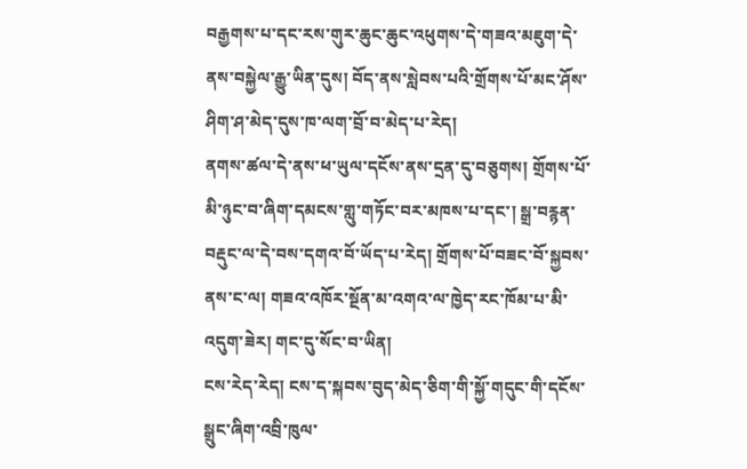བརྒྱགས་པ་དང་རས་གུར་ཆུང་ཆུང་འཕུགས་དེ་གཟའ་མཇུག་དེ་ནས་བསྐྱེལ་རྒྱུ་ཡིན་དུས། བོད་ནས་སླེབས་པའི་གྲོགས་པོ་མང་ཤོས་ཤིག་ཤ་མེད་དུས་ཁ་ལག་བྲོ་བ་མེད་པ་རེད།
ནགས་ཚལ་དེ་ནས་ཕ་ཡུལ་དངོས་ནས་དྲན་དུ་བཅུགས། གྲོགས་པོ་མི་ཉུང་བ་ཞིག་དམངས་གླུ་གཏོང་བར་མཁས་པ་དང་། སྒྲ་བརྙན་བརྡུང་ལ་དེ་བས་དགའ་བོ་ཡོད་པ་རེད། གྲོགས་པོ་བཟང་བོ་སྐྱབས་ནས་ང་ལ། གཟའ་འཁོར་སྔོན་མ་འགའ་ལ་ཁྱེད་རང་ཁོམ་པ་མི་འདུག་ཟེར། གང་དུ་སོང་བ་ཡིན།
ངས་རེད་རེད། ངས་ད་སྐབས་བུད་མེད་ཅིག་གི་སྐྱོ་གདུང་གི་དངོས་སྒྲུང་ཞིག་འབྲི་ཁུལ་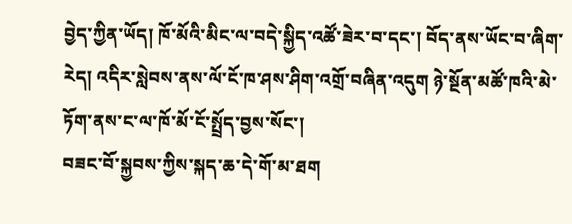བྱེད་ཀྱིན་ཡོད། ཁོ་མོའི་མིང་ལ་བདེ་སྐྱིད་འཚོ་ཟེར་བ་དང་། བོད་ནས་ཡོང་བ་ཞིག་རེད། འདིར་སླེབས་ནས་ལོ་ངོ་ཁ་ཤས་ཤིག་འགྲོ་བཞིན་འདུག ཉེ་སྔོན་མཚོ་ཁའི་མེ་ཏོག་ནས་ང་ལ་ཁོ་མོ་ངོ་སྤྲོད་བྱས་སོང་།
བཟང་བོ་སྐྱབས་ཀྱིས་སྐད་ཆ་དེ་གོ་མ་ཐག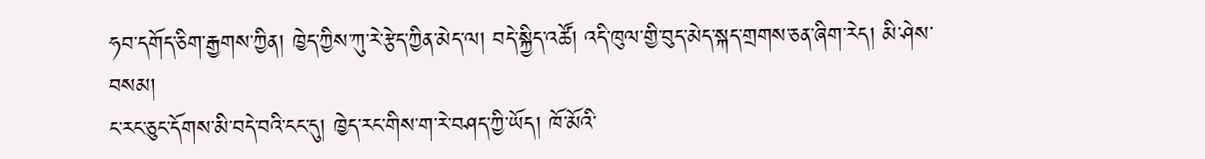ཧབ་དགོད་ཅིག་རྒྱགས་ཀྱིན། ཁྱེད་ཀྱིས་ཀུ་རེ་རྩེད་ཀྱིན་མེད་ལ། བདེ་སྐྱིད་འཚོ། འདི་ཁུལ་གྱི་བུད་མེད་སྐད་གྲགས་ཅན་ཞིག་རེད། མི་ཤེས་བསམ།
ང་རང་ཅུང་དོགས་མི་བདེ་བའི་ངང་དུ། ཁྱེད་རང་གིས་ག་རེ་བཤད་ཀྱི་ཡོད། ཁོ་མོའི་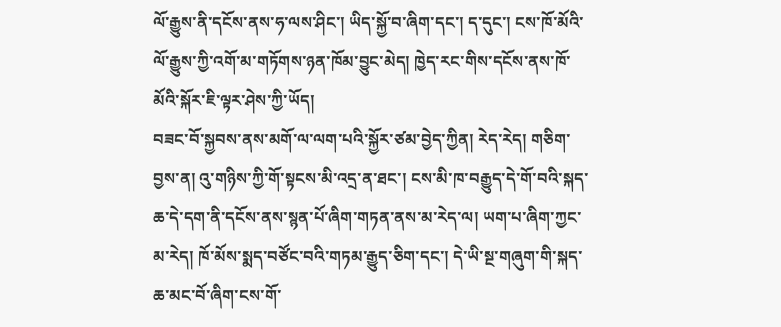ལོ་རྒྱུས་ནི་དངོས་ནས་ཧ་ལས་ཤིང་། ཡིད་སྐྱོ་བ་ཞིག་དང་། ད་དུང་། ངས་ཁོ་མོའི་ལོ་རྒྱུས་ཀྱི་འགོ་མ་གཏོགས་ཉན་ཁོམ་བྱུང་མེད། ཁྱེད་རང་གིས་དངོས་ནས་ཁོ་མོའི་སྐོར་ཇི་ལྟར་ཤེས་ཀྱི་ཡོད།
བཟང་བོ་སྐྱབས་ནས་མགོ་ལ་ལག་པའི་སྐྱོར་ཙམ་བྱེད་ཀྱིན། རེད་རེད། གཅིག་བྱས་ན། འུ་གཉིས་ཀྱི་གོ་སྟངས་མི་འདྲ་ན་ཐང་། ངས་མི་ཁ་བརྒྱུད་དེ་གོ་བའི་སྐད་ཆ་དེ་དག་ནི་དངོས་ནས་སྙན་པོ་ཞིག་གཏན་ནས་མ་རེད་ལ། ཡག་པ་ཞིག་ཀྱང་མ་རེད། ཁོ་མོས་སྨད་བཙོང་བའི་གཏམ་རྒྱུད་ཅིག་དང་། དེ་ཡི་སྔ་གཞུག་གི་སྐད་ཆ་མང་བོ་ཞིག་ངས་གོ་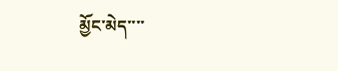མྱོང་མེད་་་་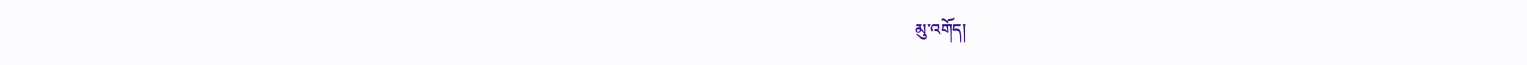མུ་འགོད།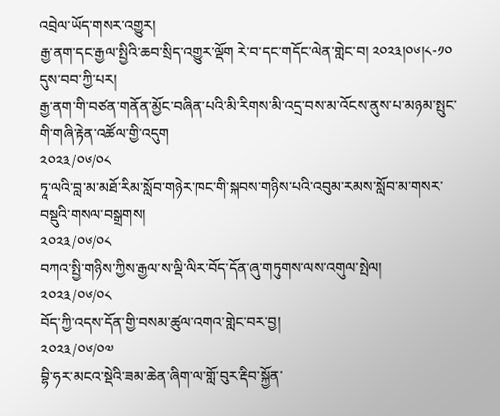འབྲེལ་ཡོད་གསར་འགྱུར།
རྒྱ་ནག་དང་རྒྱལ་སྤྱིའི་ཆབ་སྲིད་འགྱུར་ལྡོག རེ་བ་དང་གདོང་ལེན་གླེང་བ། ༢༠༢༣།༠༦།༨-༡༠ དུས་བབ་ཀྱི་པར།
རྒྱ་ནག་གི་བཙན་གནོན་མྱོང་བཞིན་པའི་མི་རིགས་མི་འདྲ་བས་མ་འོངས་ནུས་པ་མཉམ་སྤུང་གི་གཞི་རྟེན་འཚོལ་གྱི་འདུག
༢༠༢༣/༠༦/༠༨
ཏཱ་ལའི་བླ་མ་མཐོ་རིམ་སློབ་གཉེར་ཁང་གི་སྐབས་གཉིས་པའི་འབུམ་རམས་སློབ་མ་གསར་བསྡུའི་གསལ་བསྒྲགས།
༢༠༢༣/༠༦/༠༨
བཀའ་སྤྱི་གཉིས་ཀྱིས་རྒྱལ་ས་ལྡི་ལིར་བོད་དོན་ཞུ་གཏུགས་ལས་འགུལ་སྤེལ།
༢༠༢༣/༠༦/༠༨
བོད་ཀྱི་འདས་དོན་གྱི་བསམ་ཚུལ་འགའ་གླེང་བར་བྱ།
༢༠༢༣/༠༦/༠༧
བྷི་ཧར་མངའ་སྡེའི་ཟམ་ཆེན་ཞིག་ལ་གློ་བུར་རྡིབ་སྐྱོན་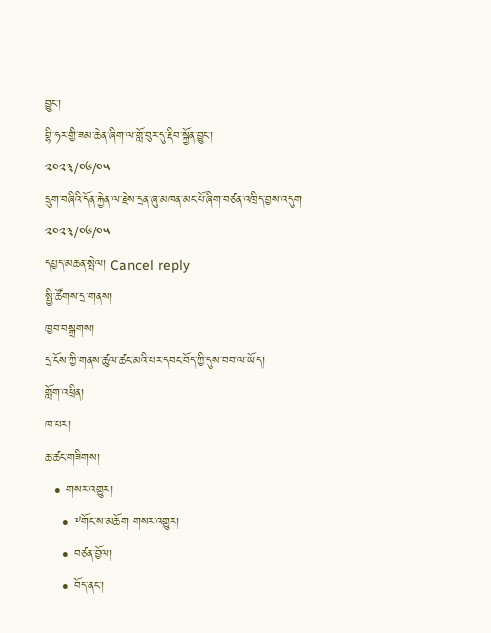བྱུང་།
བྷི་ཧར་གྱི་ཟམ་ཆེན་ཞིག་ལ་གློ་བུར་དུ་རྡིབ་སྐྱོན་བྱུང་།
༢༠༢༣/༠༦/༠༥
དྲུག་བཞིའི་དོན་རྐྱེན་ལ་རྗེས་དྲན་ཞུ་མཁན་མང་པོ་ཞིག་བཙན་འཁྲིད་བྱས་འདུག
༢༠༢༣/༠༦/༠༥
དཔྱད་མཆན་སྤེལ། Cancel reply
སྤྱི་ཚོགས་དྲ་གནས།
ཁྱབ་བསྒྲགས།
དྲ་ངོས་ཀྱི་གནས་ཚུལ་ཚང་མའི་པར་དབང་བོད་ཀྱི་དུས་བབ་ལ་ཡོད།
གློག་འཕྲིན།
ཁ་པར།
ཆ་ཚང་གཟིགས།
  • གསར་འགྱུར།
    • ༸གོང་ས་མཆོག གསར་འགྱུར།
    • བཙན་བྱོལ།
    • བོད་ནང་།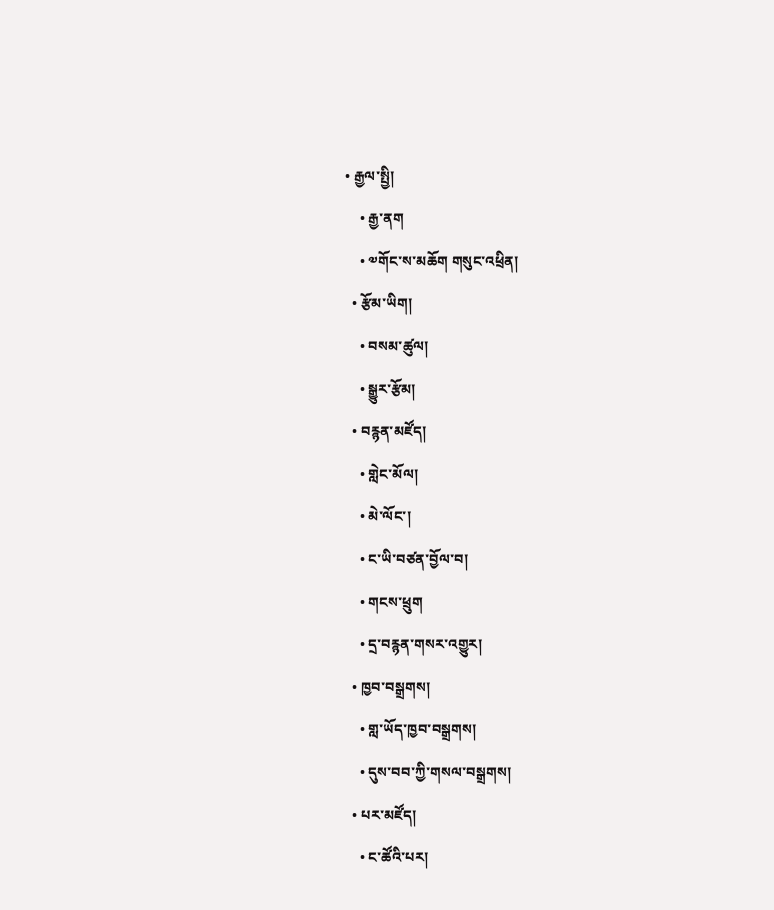• རྒྱལ་སྤྱི།
    • རྒྱ་ནག
    • ༧གོང་ས་མཆོག གསུང་འཕྲིན།
  • རྩོམ་ཡིག།
    • བསམ་ཚུལ།
    • སྒྱུར་རྩོམ།
  • བརྙན་མཛོད།
    • གླེང་མོལ།
    • མེ་ལོང་།
    • ང་ཡི་བཙན་བྱོལ་བ།
    • གངས་ཕྲུག
    • དྲ་བརྙན་གསར་འགྱུར།
  • ཁྱབ་བསྒྲགས།
    • གླ་ཡོད་ཁྱབ་བསྒྲགས།
    • དུས་བབ་ཀྱི་གསལ་བསྒྲགས།
  • པར་མཛོད།
    • ང་ཚོའི་པར།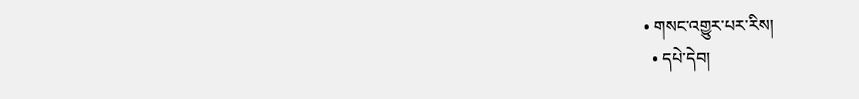• གསང་འགྱུར་པར་རིས།
  • དཔེ་དེབ།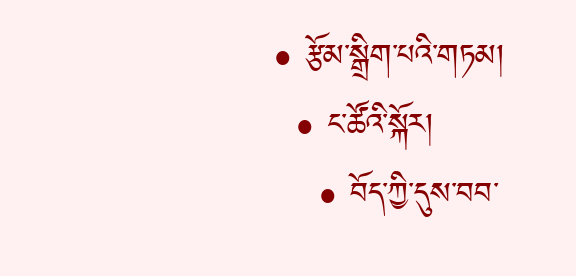• རྩོམ་སྒྲིག་པའི་གཏམ།
  • ང་ཚོའི་སྐོར།
    • བོད་ཀྱི་དུས་བབ་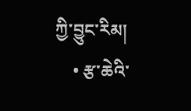ཀྱི་བྱུང་རིམ།
    • རྩ་ཆེའི་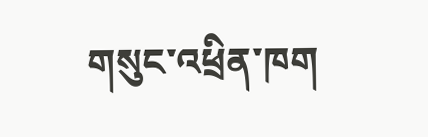གསུང་འཕྲིན་ཁག